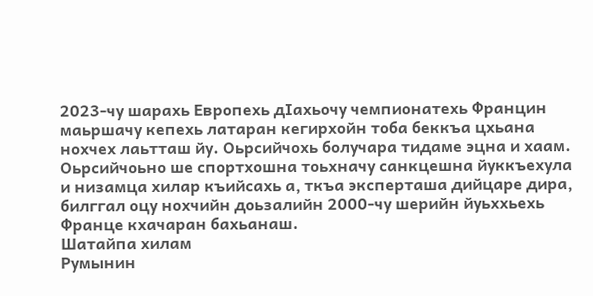2023-чу шарахь Европехь дIахьочу чемпионатехь Францин маьршачу кепехь латаран кегирхойн тоба беккъа цхьана нохчех лаьтташ йу. Оьрсийчохь болучара тидаме эцна и хаам. Оьрсийчоьно ше спортхошна тоьхначу санкцешна йуккъехула и низамца хилар къийсахь а, ткъа эксперташа дийцаре дира, билггал оцу нохчийн доьзалийн 2000-чу шерийн йуьххьехь Франце кхачаран бахьанаш.
Шатайпа хилам
Румынин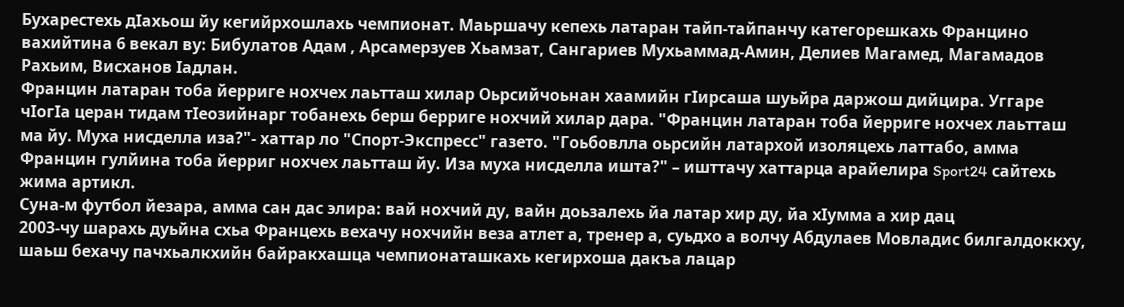Бухарестехь дIахьош йу кегийрхошлахь чемпионат. Маьршачу кепехь латаран тайп-тайпанчу категорешкахь Францино вахийтина 6 векал ву: Бибулатов Адам , Арсамерзуев Хьамзат, Сангариев Мухьаммад-Амин, Делиев Магамед, Магамадов Рахьим, Висханов Iадлан.
Францин латаран тоба йерриге нохчех лаьтташ хилар Оьрсийчоьнан хаамийн гIирсаша шуьйра даржош дийцира. Уггаре чIогIа церан тидам тIеозийнарг тобанехь берш берриге нохчий хилар дара. "Францин латаран тоба йерриге нохчех лаьтташ ма йу. Муха нисделла иза?"- хаттар ло "Спорт-Экспресс" газето. "Гоьбовлла оьрсийн латархой изоляцехь латтабо, амма Францин гулйина тоба йерриг нохчех лаьтташ йу. Иза муха нисделла ишта?" – ишттачу хаттарца арайелира Sport24 сайтехь жима артикл.
Суна-м футбол йезара, амма сан дас элира: вай нохчий ду, вайн доьзалехь йа латар хир ду, йа хIумма а хир дац
2003-чу шарахь дуьйна схьа Францехь вехачу нохчийн веза атлет а, тренер а, суьдхо а волчу Абдулаев Мовладис билгалдоккху, шаьш бехачу пачхьалкхийн байракхашца чемпионаташкахь кегирхоша дакъа лацар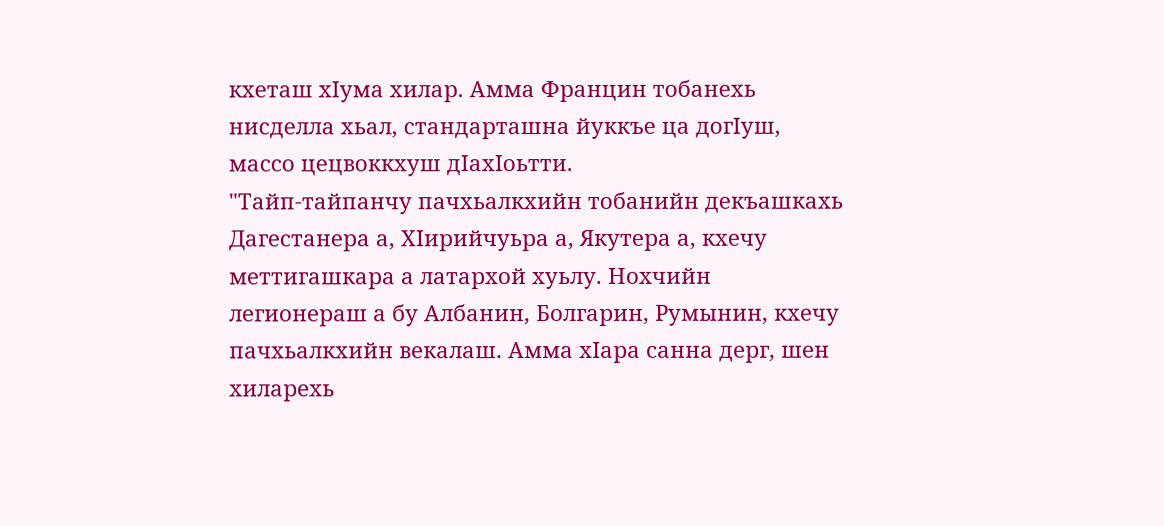кхеташ хIума хилар. Амма Францин тобанехь нисделла хьал, стандарташна йуккъе ца догIуш, массо цецвоккхуш дIахIоьтти.
"Тайп-тайпанчу пачхьалкхийн тобанийн декъашкахь Дагестанера а, ХIирийчуьра а, Якутера а, кхечу меттигашкара а латархой хуьлу. Нохчийн легионераш а бу Албанин, Болгарин, Румынин, кхечу пачхьалкхийн векалаш. Амма хIара санна дерг, шен хиларехь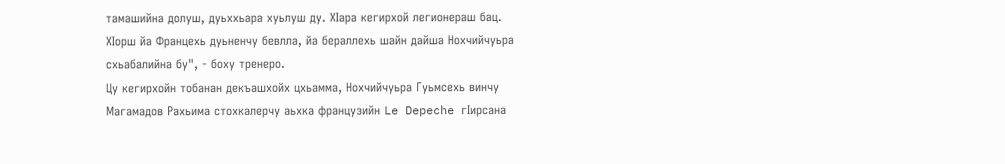тамашийна долуш, дуьххьара хуьлуш ду. ХIара кегирхой легионераш бац. ХIорш йа Францехь дуьненчу бевлла, йа бераллехь шайн дайша Нохчийчуьра схьабалийна бу", - боху тренеро.
Цу кегирхойн тобанан декъашхойх цхьамма, Нохчийчуьра Гуьмсехь винчу Магамадов Рахьима стохкалерчу аьхка французийн Le Depeche гIирсана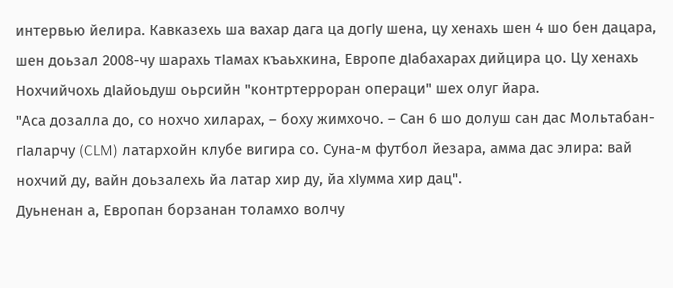интервью йелира. Кавказехь ша вахар дага ца догIу шена, цу хенахь шен 4 шо бен дацара, шен доьзал 2008-чу шарахь тIамах къаьхкина, Европе дIабахарах дийцира цо. Цу хенахь Нохчийчохь дIайоьдуш оьрсийн "контртерроран операци" шех олуг йара.
"Аса дозалла до, со нохчо хиларах, – боху жимхочо. – Сан 6 шо долуш сан дас Мольтабан-гIаларчу (CLM) латархойн клубе вигира со. Суна-м футбол йезара, амма дас элира: вай нохчий ду, вайн доьзалехь йа латар хир ду, йа хIумма хир дац".
Дуьненан а, Европан борзанан толамхо волчу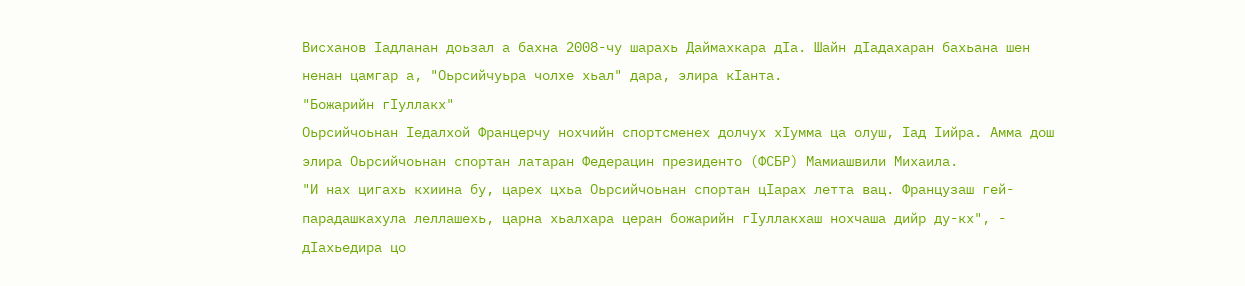Висханов Iадланан доьзал а бахна 2008-чу шарахь Даймахкара дIа. Шайн дIадахаран бахьана шен ненан цамгар а, "Оьрсийчуьра чолхе хьал" дара, элира кIанта.
"Божарийн гIуллакх"
Оьрсийчоьнан Iедалхой Францерчу нохчийн спортсменех долчух хIумма ца олуш, Iад Iийра. Амма дош элира Оьрсийчоьнан спортан латаран Федерацин президенто (ФСБР) Мамиашвили Михаила.
"И нах цигахь кхиина бу, царех цхьа Оьрсийчоьнан спортан цIарах летта вац. Французаш гей-парадашкахула леллашехь, царна хьалхара церан божарийн гIуллакхаш нохчаша дийр ду-кх", - дIахьедира цо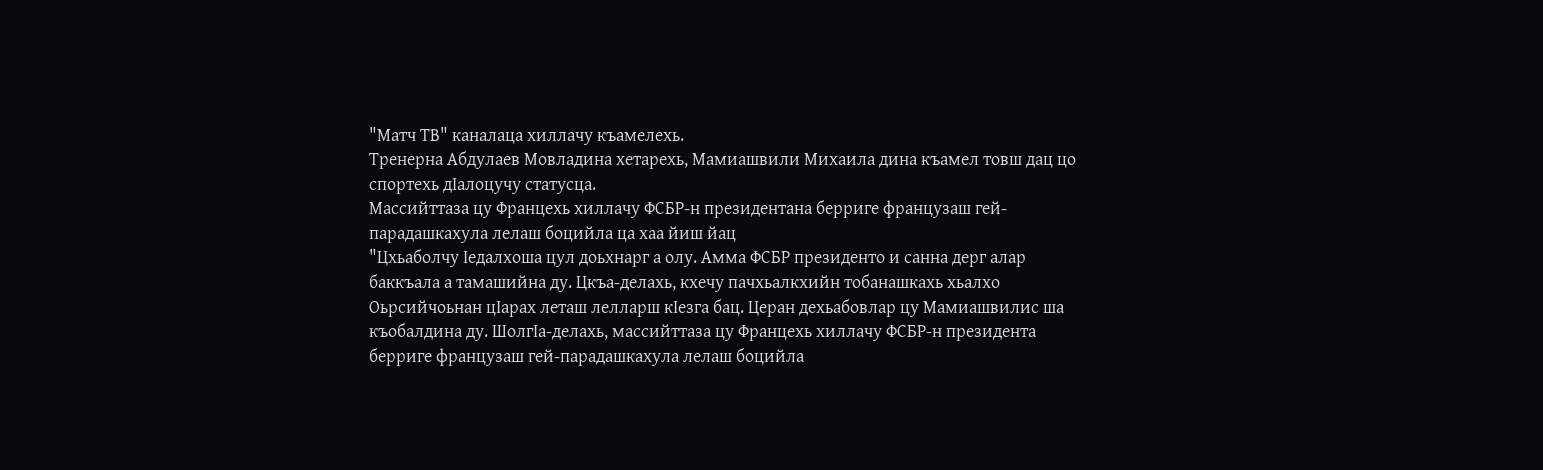"Матч ТВ" каналаца хиллачу къамелехь.
Тренерна Абдулаев Мовладина хетарехь, Мамиашвили Михаила дина къамел товш дац цо спортехь дIалоцучу статусца.
Массийттаза цу Францехь хиллачу ФСБР-н президентана берриге французаш гей-парадашкахула лелаш боцийла ца хаа йиш йац
"Цхьаболчу Iедалхоша цул доьхнарг а олу. Амма ФСБР президенто и санна дерг алар баккъала а тамашийна ду. Цкъа-делахь, кхечу пачхьалкхийн тобанашкахь хьалхо Оьрсийчоьнан цIарах леташ лелларш кIезга бац. Церан дехьабовлар цу Мамиашвилис ша къобалдина ду. ШолгIа-делахь, массийттаза цу Францехь хиллачу ФСБР-н президента берриге французаш гей-парадашкахула лелаш боцийла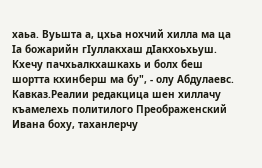хаьа. Вуьшта а, цхьа нохчий хилла ма ца Iа божарийн гIуллакхаш дIакхоьхьуш. Кхечу пачхьалкхашкахь и болх беш шортта кхинберш ма бу", - олу Абдулаевс.
Кавказ.Реалии редакцица шен хиллачу къамелехь политилого Преображенский Ивана боху, таханлерчу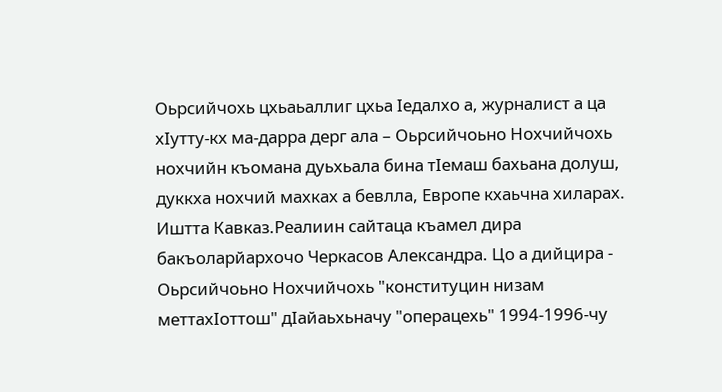Оьрсийчохь цхьаьаллиг цхьа Iедалхо а, журналист а ца хIутту-кх ма-дарра дерг ала – Оьрсийчоьно Нохчийчохь нохчийн къомана дуьхьала бина тIемаш бахьана долуш, дуккха нохчий махках а бевлла, Европе кхаьчна хиларах.
Иштта Кавказ.Реалиин сайтаца къамел дира бакъоларйархочо Черкасов Александра. Цо а дийцира - Оьрсийчоьно Нохчийчохь "конституцин низам меттахIоттош" дIайаьхьначу "операцехь" 1994-1996-чу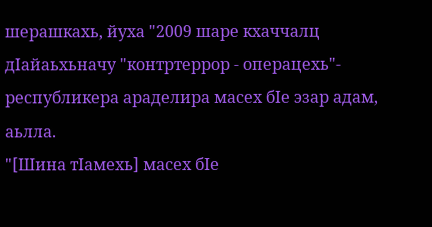шерашкахь, йуха "2009 шаре кхаччалц дIайаьхьначу "контртеррор - операцехь"- республикера араделира масех бIе эзар адам, аьлла.
"[Шина тIамехь] масех бIе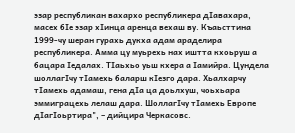эзар республикан вахархо республикера дIавахара, масех бIе эзар хIинца аренца вехаш ву. Къаьсттина 1999-чу шеран гурахь дукха адам араделира республикера. Амма цу муьрехь нах иштта кхоьруш а бацара Iедалах. ТIаьхьо уьш кхера а Iамийра. Цундела шоллагIчу тIамехь баларш кIезго дара. Хьалхарчу тIамехь адамаш, гена дIа ца доьлхуш, чоьхьара эммиграцехь лелаш дара. ШоллагIчу тIамехь Европе дIагIоьртира", – дийцира Черкасовс.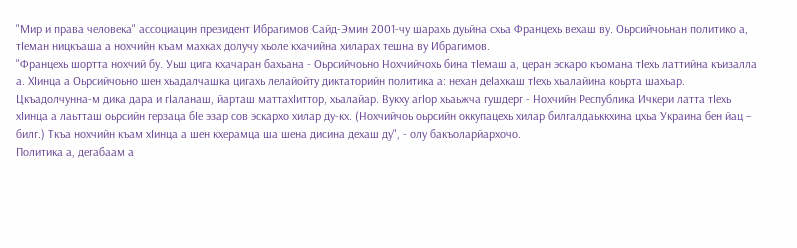"Мир и права человека" ассоциацин президент Ибрагимов Сайд-Эмин 2001-чу шарахь дуьйна схьа Францехь вехаш ву. Оьрсийчоьнан политико а, тIеман ницкъаша а нохчийн къам махках долучу хьоле кхачийна хиларах тешна ву Ибрагимов.
"Францехь шортта нохчий бу. Уьш цига кхачаран бахьана - Оьрсийчоьно Нохчийчохь бина тIемаш а, церан эскаро къомана тIехь латтийна къизалла а. ХIинца а Оьрсийчоьно шен хьадалчашка цигахь лелайойту диктаторийн политика а: нехан деIахкаш тIехь хьалайина коьрта шахьар. Цкъадолчунна-м дика дара и гIаланаш, йарташ маттахIиттор, хьалайар. Вукху агIор хьаьжча гушдерг - Нохчийн Республика Ичкери латта тIехь хIинца а лаьтташ оьрсийн герзаца бIе эзар сов эскархо хилар ду-кх. (Нохчийчоь оьрсийн оккупацехь хилар билгалдаьккхина цхьа Украина бен йац – билг.) Ткъа нохчийн къам хIинца а шен кхерамца ша шена дисина дехаш ду", - олу бакъоларйархочо.
Политика а, дегабаам а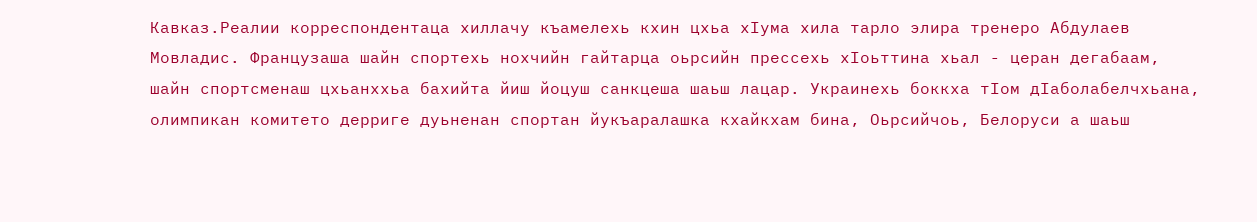Кавказ.Реалии корреспондентаца хиллачу къамелехь кхин цхьа хIума хила тарло элира тренеро Абдулаев Мовладис. Французаша шайн спортехь нохчийн гайтарца оьрсийн прессехь хIоьттина хьал - церан дегабаам, шайн спортсменаш цхьанххьа бахийта йиш йоцуш санкцеша шаьш лацар. Украинехь боккха тIом дIаболабелчхьана, олимпикан комитето дерриге дуьненан спортан йукъаралашка кхайкхам бина, Оьрсийчоь, Белоруси а шаьш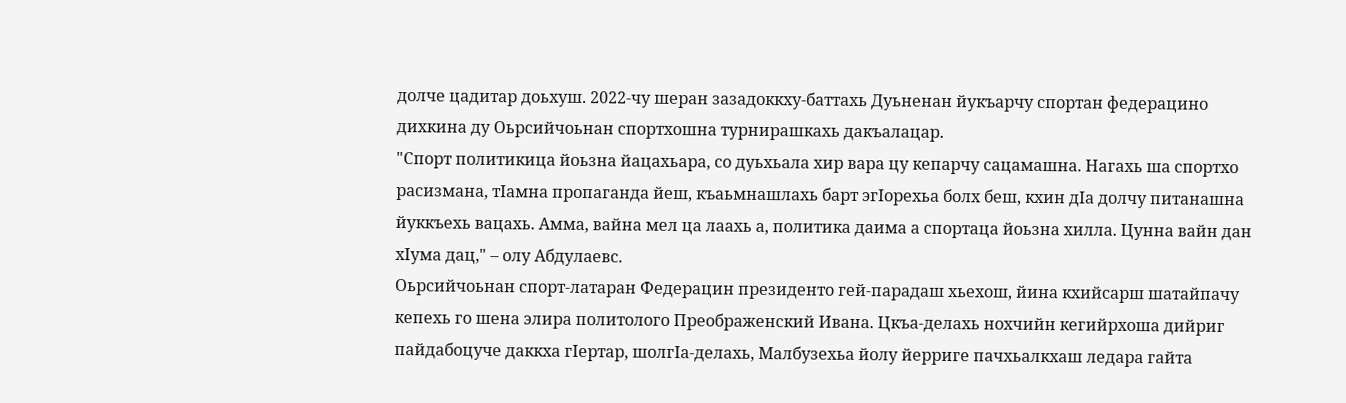долче цадитар доьхуш. 2022-чу шеран зазадоккху-баттахь Дуьненан йукъарчу спортан федерацино дихкина ду Оьрсийчоьнан спортхошна турнирашкахь дакъалацар.
"Спорт политикица йоьзна йацахьара, со дуьхьала хир вара цу кепарчу сацамашна. Нагахь ша спортхо расизмана, тIамна пропаганда йеш, къаьмнашлахь барт эгIорехьа болх беш, кхин дIа долчу питанашна йуккъехь вацахь. Амма, вайна мел ца лаахь а, политика даима а спортаца йоьзна хилла. Цунна вайн дан хIума дац," – олу Абдулаевс.
Оьрсийчоьнан спорт-латаран Федерацин президенто гей-парадаш хьехош, йина кхийсарш шатайпачу кепехь го шена элира политолого Преображенский Ивана. Цкъа-делахь нохчийн кегийрхоша дийриг пайдабоцуче даккха гIертар, шолгIа-делахь, Малбузехьа йолу йерриге пачхьалкхаш ледара гайта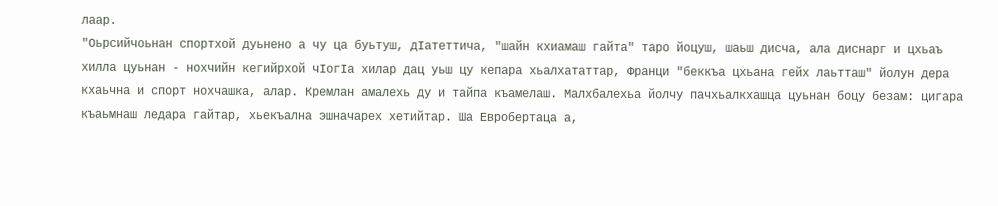лаар.
"Оьрсийчоьнан спортхой дуьнено а чу ца буьтуш, дIатеттича, "шайн кхиамаш гайта" таро йоцуш, шаьш дисча, ала диснарг и цхьаъ хилла цуьнан - нохчийн кегийрхой чIогIа хилар дац уьш цу кепара хьалхататтар, Франци "беккъа цхьана гейх лаьтташ" йолун дера кхаьчна и спорт нохчашка, алар. Кремлан амалехь ду и тайпа къамелаш. Малхбалехьа йолчу пачхьалкхашца цуьнан боцу безам: цигара къаьмнаш ледара гайтар, хьекъална эшначарех хетийтар. Ша Евробертаца а,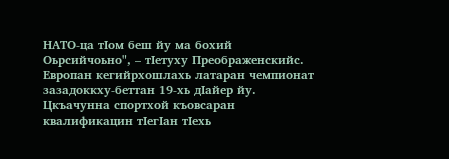НАТО-ца тIом беш йу ма бохий Оьрсийчоьно", – тIетуху Преображенскийс.
Европан кегийрхошлахь латаран чемпионат зазадоккху-беттан 19-хь дIайер йу. Цкъачунна спортхой къовсаран квалификацин тIегIан тIехь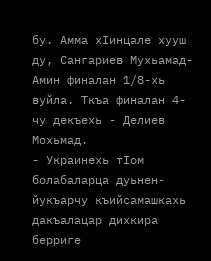бу. Амма хIинцале хууш ду, Сангариев Мухьамад-Амин финалан 1/8-хь вуйла. Ткъа финалан 4-чу декъехь - Делиев Мохьмад.
- Украинехь тIом болабаларца дуьнен-йукъарчу къийсамашкахь дакъалацар дихкира берриге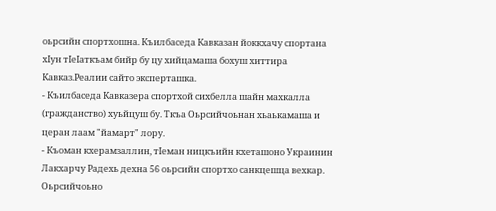оьрсийн спортхошна. Къилбаседа Кавказан йоккхачу спортана хIун тIеIаткъам бийр бу цу хийцамаша бохуш хиттира Кавказ.Реалии сайто эксперташка.
- Къилбаседа Кавказера спортхой сихбелла шайн махкалла (гражданство) хуьйцуш бу. Ткъа Оьрсийчоьнан хьаькамаша и церан лаам "йамарт" лору.
- Къоман кхерамзаллин, тIеман ницкъийн кхеташоно Украинин Лакхарчу Радехь дехна 56 оьрсийн спортхо санкцешца вехкар. Оьрсийчоьно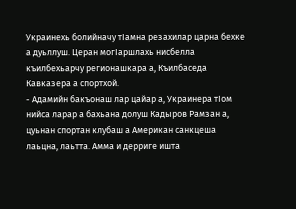Украинехь болийначу тIамна резахилар царна бехке а дуьллуш. Церан могIаршлахь нисбелла къилбехьарчу регионашкара а, Къилбаседа Кавказера а спортхой.
- Адамийн бакъонаш лар цайар а, Украинера тIом нийса ларар а бахьана долуш Кадыров Рамзан а, цуьнан спортан клубаш а Американ санкцеша лаьцна, лаьтта. Амма и дерриге ишта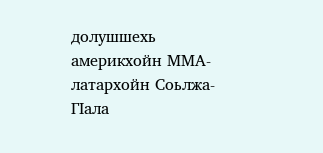долушшехь америкхойн ММА-латархойн Соьлжа-ГIала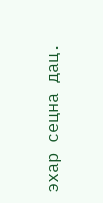эхар сецна дац.